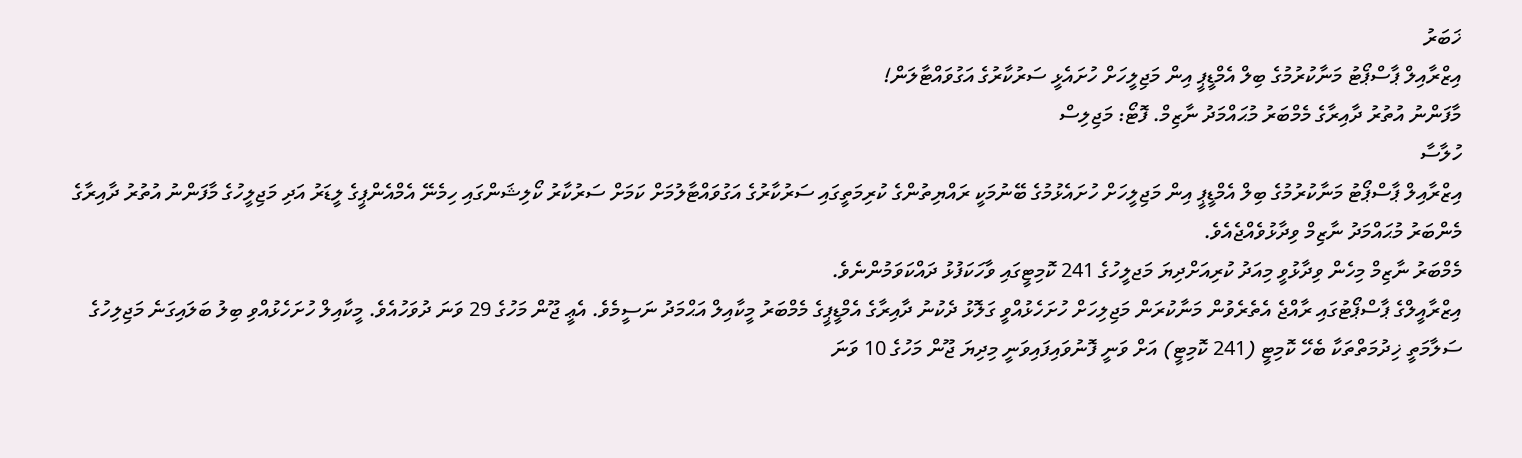ޚަބަރު
އިޒްރާއިލް ޕާސްޕޯޓު މަނާކުރުމުގެ ބިލް އެމްޑީޕީ އިން މަޖިލީހަށް ހުށައެޅީ ސަރުކާރުގެ އަގުވައްޓާލަން!
މާފަންނު އުތުރު ދާއިރާގެ މެމްބަރު މުޙައްމަދު ނާޒިމް. ފޮޓޯ: މަޖިލިސް
ހުލާސާ
އިޒްރާއިލް ޕާސްޕޯޓު މަނާކުރުމުގެ ބިލް އެމްޑީޕީ އިން މަޖިލީހަށް ހުށައެޅުމުގެ ބޭނުމަކީ ރައްޔިތުންގެ ކުރިމަތީގައި ސަރުކާރުގެ އަގުވައްޓާލުމަށް ކަމަށް ސަރުކާރު ކޯލިޝަންގައި ހިމެނޭ އެމްއެންޕީގެ ލީޑަރު އަދި މަޖިލީހުގެ މާފަންނު އުތުރު ދާއިރާގެ މެންބަރު މުޙައްމަދު ނާޒިމް ވިދާޅުވެއްޖެއެވެ.
މެމްބަރު ނާޒިމް މިހެން ވިދާޅުވީ މިއަދު ކުރިއަށްދިޔަ މަޖލީހުގެ 241 ކޮމިޓީގައި ވާހަކަފުޅު ދައްކަވަމުންނެވެ.
އިޒްރާއީލްގެ ޕާސްޕޯޓުގައި ރާއްޖެ އެތެރެވުން މަނާކުރަން މަޖިލިހަށް ހުށަހެޅުއްވީ ގަލޮޅު ދެކުނު ދާއިރާގެ އެމްޑީޕީގެ މެމްބަރު މީކާއިލް އަޙްމަދު ނަސީމެވެ. އެޢީ ޖޫން މަހުގެ 29 ވަނަ ދުވަހުއެވެ. މީކާއިލް ހުށަހެޅުއްވި ބިލު ބަލައިގަނެ މަޖިލިހުގެ ސަލާމަތީ ޚިދުމަތްތަކާ ބެހޭ ކޮމިޓީ (241 ކޮމިޓީ) އަށް ވަނީ ފޮނުވައިފައިވަނީ މިދިޔަ ޖޫން މަހުގެ 10 ވަނަ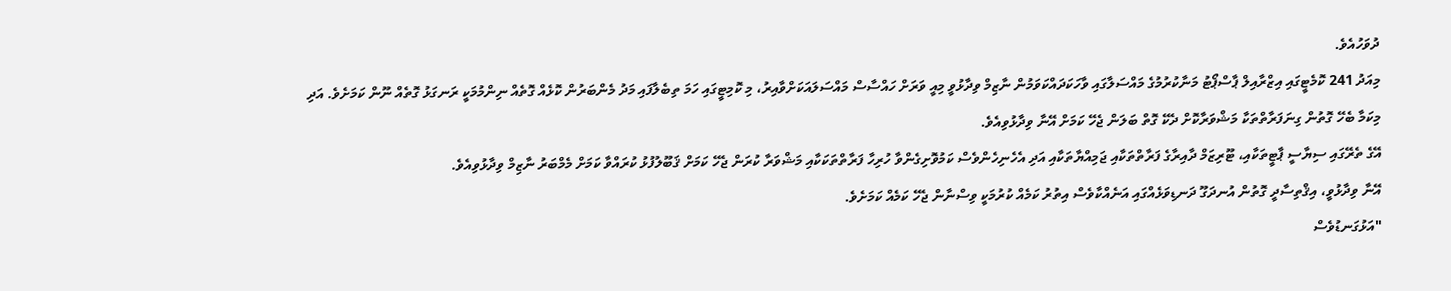ދުވަހުއެވެ.
މިއަދު 241 ކޮމެޓީގައި އިޒްރާއިލް ޕާސްޕޯޓު މަނާކުރުމުގެ މައްސަލާގައި ވާހަކަދައްކަވަމުން ނާޒިމް ވިދާޅުވީ މިއީ ވަރަށް ހައްސާސް މައްސަލައަކަށްވާއިރު، މި ކޮމިޓީގައި ހަމަ ތިބެލާފައި މަދު މެންބަރުން ކޮޅެއް ގޮތެއް ނިންމުމަކީ ރަނގަޅު ގޮތެއް ނޫން ކަމަށެވެ. އަދި މިކަމާ ބެހޭ ގޮތުން ގިނަފަރާތްތަކާ މަޝްވަރާކޮށް ދެކޭ ގޮތް ބަލަން ޖެހޭ ކަމަށް އޭނާ ވިދާޅުވިއެވެ.
އޭގެ ތެރޭގައި ސިޔާސީ ޕާޓީތަކާއި، ޓޫރިޒަމް ދާއިރާގެ ފަރާތްތަކާއި ޖަމިއްޔާތަކާއި އަދި އެހެނިހެންވެސް ކަމުވޮށިގެންވާ ހުރިހާ ފަރާތްތަކަކާއި މަޝްވަރާ ކުރަން ޖެހޭ ކަމަށް ޤަބޫލުފުޅު ކުރައްވާ ކަމަށް މެމްބަރު ނާޒިމް ވިދާޅުވިއެވެ.
އޭނާ ވިދާޅުވީ، އިޤްތިސާދީ ގޮތުން އުނދަގޫ ދަނޑިވަޅެއްގައި އަނެއްކާވެސް އިތުރު ކަމެއް ކުރުމަކީ ވިސްނާން ޖެހޭ ކަމެއް ކަމަށެވެ.
"އަޅުގަނޑުވެސް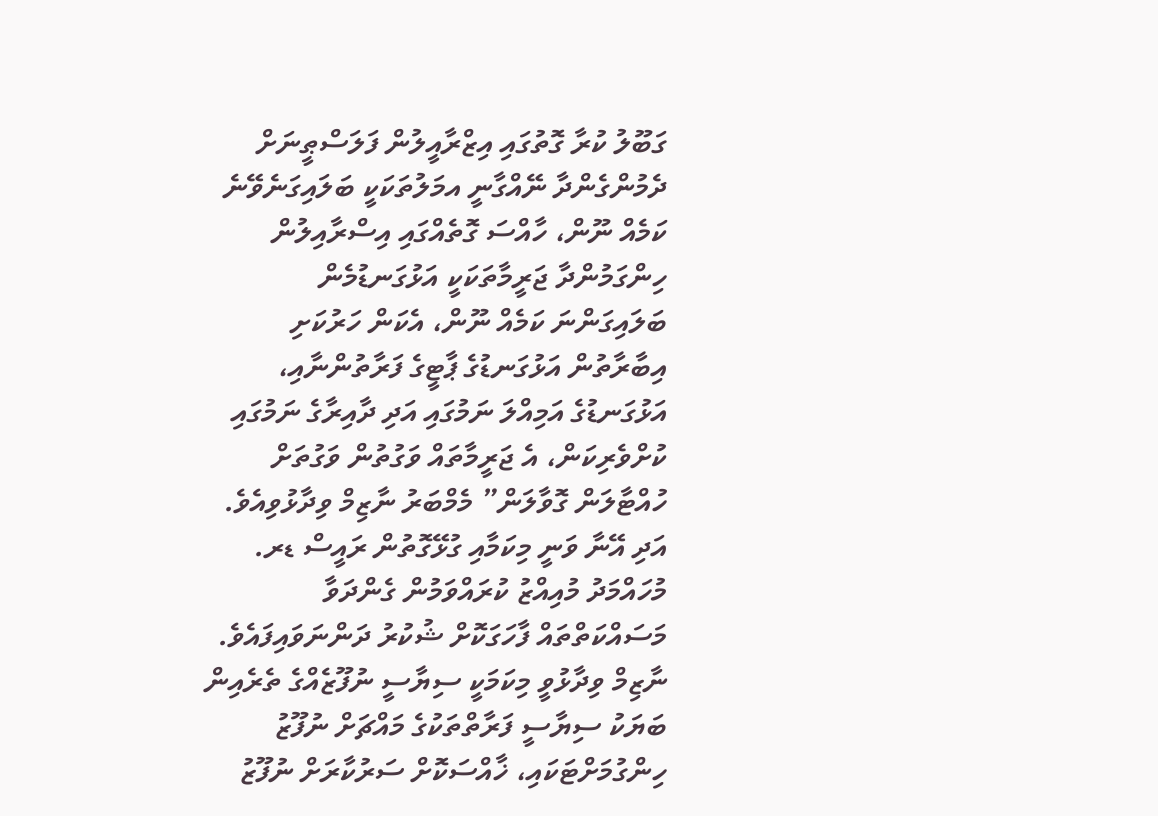ގަބޫލު ކުރާ ގޮތުގައި އިޒްރާއީލުން ފަލަސްޠީނަށް ދެމުންގެންދާ ނޭއްގާނީ އމަލުތަކަކީ ބަލައިގަނެވޭނެ ކަމެއް ނޫން، ހާއްސަ ގޮތެއްގައި އިސްރާއިލުން ހިންގަމުންދާ ޖަރީމާތަކަކީ އަޅުގަނޑުމެން ބަލައިގަންނަ ކަމެއް ނޫން، އެކަން ހަރުކަށި އިބާރާތުން އަޅުގަނޑުގެ ޕާޓީގެ ފަރާތުންނާއި، އަޅުގަނޑުގެ އަމިއްލަ ނަމުގައި އަދި ދާއިރާގެ ނަމުގައި ކުށްވެރިކަން، އެ ޖަރީމާތައް ވަގުތުން ވަގުތަށް ހުއްޓާލަން ގޮވާލަން” މެމްބަރު ނާޒިމް ވިދާޅުވިއެވެ.
އަދި އޭނާ ވަނީ މިކަމާއި ގުޅޭގޮތުން ރައީސް ޑރ. މުހައްމަދު މުއިއްޒު ކުރައްވަމުން ގެންދަވާ މަސައްކަތްތައް ފާހަގަކޮށް ޝުކުރު ދަންނަވައިފައެވެ.
ނާޒިމް ވިދާޅުވީ މިކަމަކީ ސިޔާސީ ނުފޫޒެއްގެ ތެރެއިން ބަޔަކު ސިޔާސީ ފަރާތްތަކުގެ މައްޗަށް ނުފޫޒު ހިންގުމަށްޓަކައި، ޚާއްސަކޮށް ސަރުކާރަށް ނުފޫޒު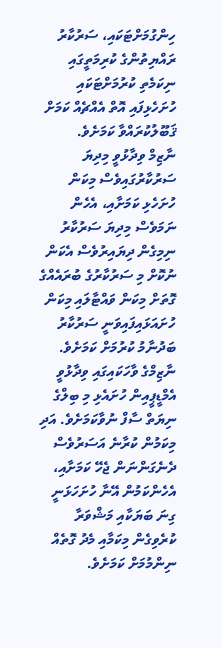ހިންގުމަށްޓަކައި، ސަރުކާރު ރައްޔިތުންގެ ކުރިމަތީގައި ނިކަމެތި ކުރުމަށްޓަކައި ހުށަހެޅިފައި އޮތް އެއްޗެއް ކަމަށް ޤަބޫލުކުރައްވާ ކަމަށެވެ.
ނާޒިމް ވިދާޅުވީ މިދިޔަ ސަރުކާރުގައިވެސް މިކަން ހުށަހެޅި ކަމަށާއި، އެހެން ނަމަވެސް މިދިޔަ ސަރުކާރު ނިމިގެން ދިޔައިރުވެސް އެކަން ނުކޮށް މި ސަރުކާރުގެ ބުރައެއްގެ ގޮތަށް މިކަން ވައްޓާލައި މިކަން ހުށައަޅައިފައިވަނީ ސަރުކާރު ބަދުނާމު ކުރުމަށް ކަމަށެވެ.
ނާޒިމްގެ ވާހަކައިގައި ވިދާޅުވީ އެމްޑީޕީއިން ހުށައެޅި މި ބިލްގެ ނިޔަތް ސާފް ނުވާކަމަށެވެ. އަދި މިކަމުން ކުރާނެ އަސަރުވެސް ދެނެގަންނަން ޖެހޭ ކަމަށާއި، އެހެންކަމުން އޭނާ ހުށަހަޅަނީ ގިނަ ބަޔަކާއި މަޝްވަރާ ކުރެވިގެން މިކަމާއި މެދު ގޮތެއް ނިންމުމަށް ކަމަށެވެ.